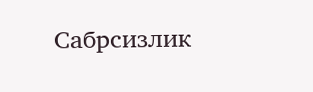Сабрсизлик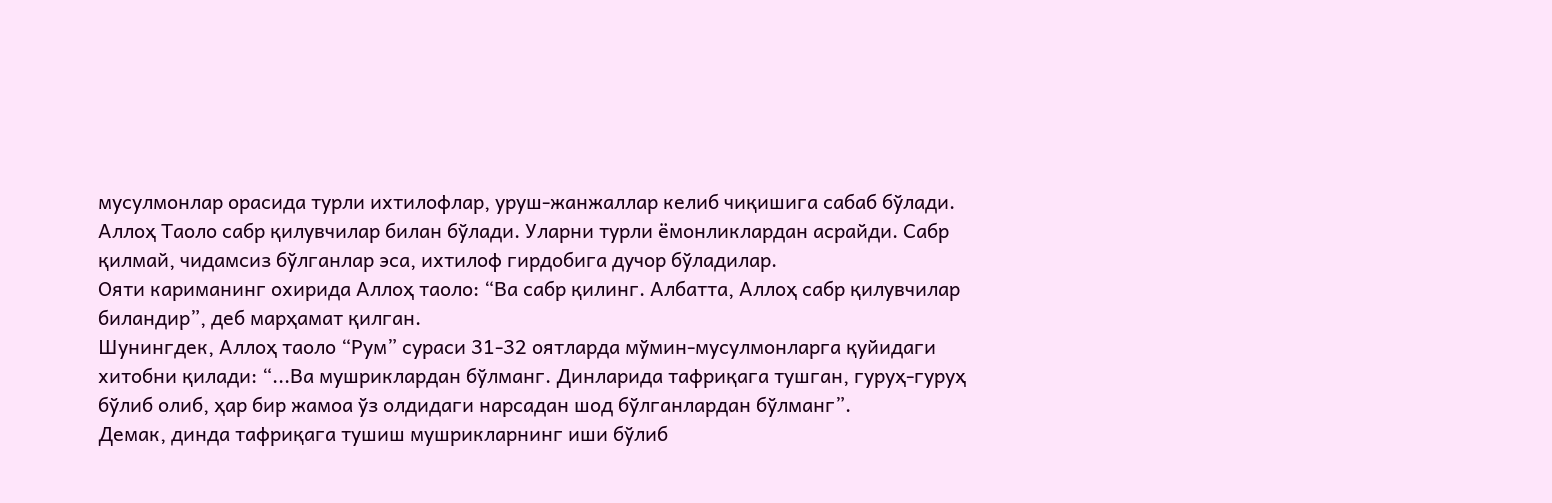мусулмонлар орасида турли ихтилофлар, уруш-жанжаллар келиб чиқишига сабаб бўлади. Аллоҳ Таоло сабр қилувчилар билан бўлади. Уларни турли ёмонликлардан асрайди. Сабр қилмай, чидамсиз бўлганлар эса, ихтилоф гирдобига дучор бўладилар.
Ояти кариманинг охирида Аллоҳ таоло: “Ва сабр қилинг. Албатта, Аллоҳ сабр қилувчилар биландир”, деб марҳамат қилган.
Шунингдек, Аллоҳ таоло “Рум” сураси 31-32 оятларда мўмин-мусулмонларга қуйидаги хитобни қилади: “...Ва мушриклардан бўлманг. Динларида тафриқага тушган, гуруҳ-гуруҳ бўлиб олиб, ҳар бир жамоа ўз олдидаги нарсадан шод бўлганлардан бўлманг”.
Демак, динда тафриқага тушиш мушрикларнинг иши бўлиб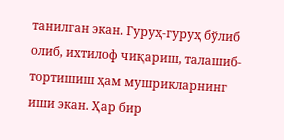танилган экан. Гуруҳ-гуруҳ бўлиб олиб, ихтилоф чиқариш, талашиб-тортишиш ҳам мушрикларнинг иши экан. Ҳар бир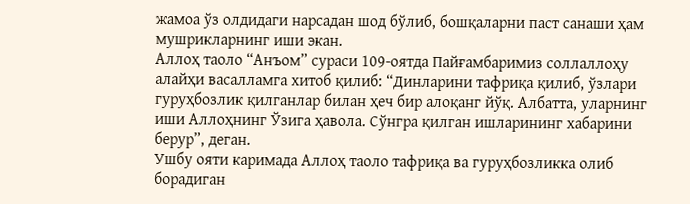жамоа ўз олдидаги нарсадан шод бўлиб, бошқаларни паст санаши ҳам мушрикларнинг иши экан.
Аллоҳ таоло “Анъом” сураси 109-оятда Пайғамбаримиз соллаллоҳу алайҳи васалламга хитоб қилиб: “Динларини тафриқа қилиб, ўзлари гуруҳбозлик қилганлар билан ҳеч бир алоқанг йўқ. Албатта, уларнинг иши Аллоҳнинг Ўзига ҳавола. Сўнгра қилган ишларининг хабарини берур”, деган.
Ушбу ояти каримада Аллоҳ таоло тафриқа ва гуруҳбозликка олиб борадиган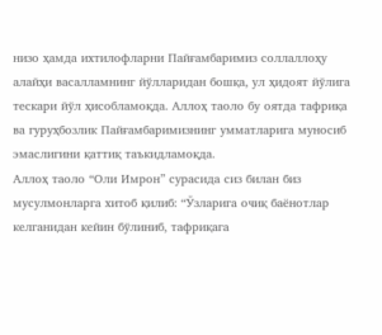низо ҳамда ихтилофларни Пайғамбаримиз соллаллоҳу алайҳи васалламнинг йўлларидан бошқа, ул ҳидоят йўлига тескари йўл ҳисобламоқда. Аллоҳ таоло бу оятда тафриқа ва гуруҳбозлик Пайғамбаримизнинг умматларига муносиб эмаслигини қаттиқ таъкидламоқда.
Аллоҳ таоло “Оли Имрон” сурасида сиз билан биз мусулмонларга хитоб қилиб: “Ўзларига очиқ баёнотлар келганидан кейин бўлиниб, тафриқага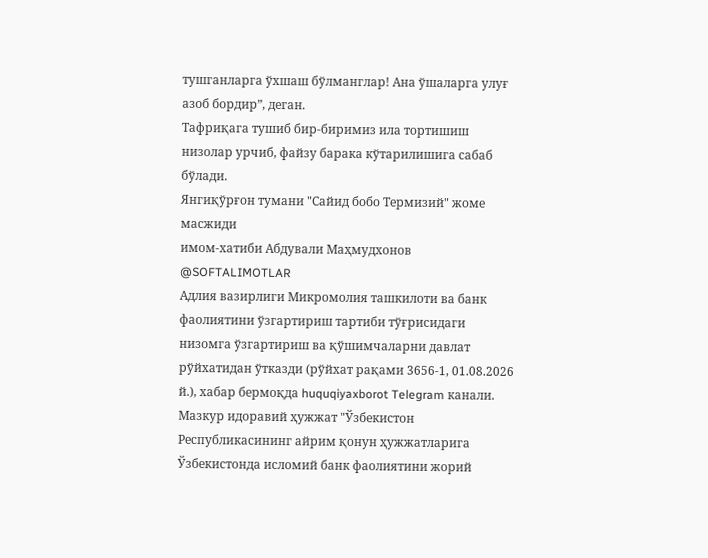тушганларга ўхшаш бўлманглар! Ана ўшаларга улуғ азоб бордир”, деган.
Тафриқага тушиб бир-биримиз ила тортишиш низолар урчиб, файзу барака кўтарилишига сабаб бўлади.
Янгиқўрғон тумани "Сайид бобо Термизий" жоме масжиди
имом-хатиби Абдували Маҳмудхонов
@SOFTALIMOTLAR
Адлия вазирлиги Микромолия ташкилоти ва банк фаолиятини ўзгартириш тартиби тўғрисидаги низомга ўзгартириш ва қўшимчаларни давлат рўйхатидан ўтказди (рўйхат рақами 3656-1, 01.08.2026 й.), хабар бермоқда huquqiyaxborot Telegram канали.
Мазкур идоравий ҳужжат "Ўзбекистон Республикасининг айрим қонун ҳужжатларига Ўзбекистонда исломий банк фаолиятини жорий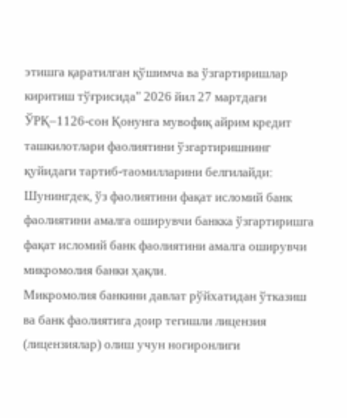этишга қаратилган қўшимча ва ўзгартиришлар киритиш тўғрисида" 2026 йил 27 мартдаги ЎРҚ–1126-сон Қонунга мувофиқ айрим кредит ташкилотлари фаолиятини ўзгартиришнинг қуйидаги тартиб-таомилларини белгилайди:
Шунингдек, ўз фаолиятини фақат исломий банк фаолиятини амалга оширувчи банкка ўзгартиришга фақат исломий банк фаолиятини амалга оширувчи микромолия банки ҳақли.
Микромолия банкини давлат рўйхатидан ўтказиш ва банк фаолиятига доир тегишли лицензия (лицензиялар) олиш учун ногиронлиги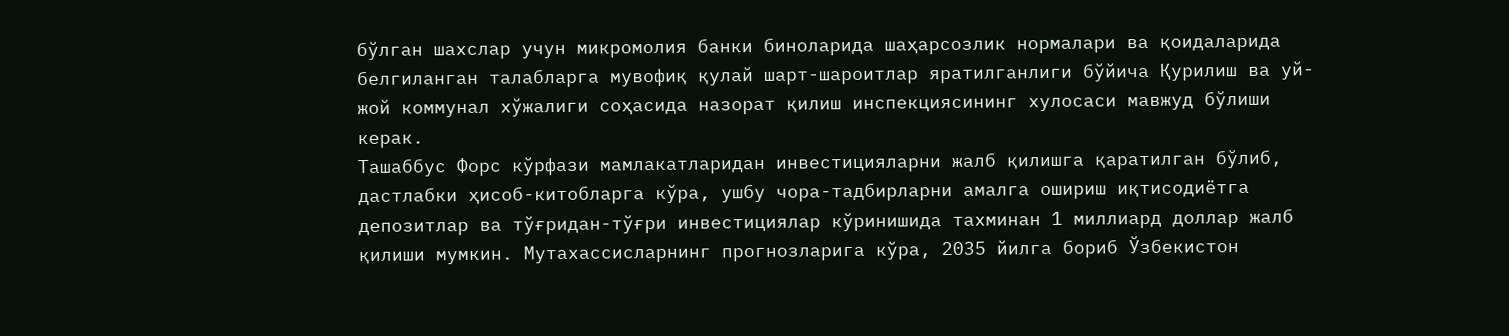бўлган шахслар учун микромолия банки биноларида шаҳарсозлик нормалари ва қоидаларида белгиланган талабларга мувофиқ қулай шарт-шароитлар яратилганлиги бўйича Қурилиш ва уй-жой коммунал хўжалиги соҳасида назорат қилиш инспекциясининг хулосаси мавжуд бўлиши керак.
Ташаббус Форс кўрфази мамлакатларидан инвестицияларни жалб қилишга қаратилган бўлиб, дастлабки ҳисоб-китобларга кўра, ушбу чора-тадбирларни амалга ошириш иқтисодиётга депозитлар ва тўғридан-тўғри инвестициялар кўринишида тахминан 1 миллиард доллар жалб қилиши мумкин. Мутахассисларнинг прогнозларига кўра, 2035 йилга бориб Ўзбекистон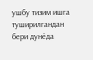ушбу тизим ишга туширилгандан бери дунёда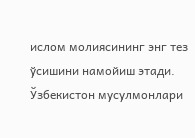ислом молиясининг энг тез ўсишини намойиш этади.
Ўзбекистон мусулмонлари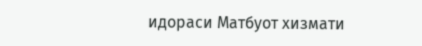идораси Матбуот хизмати